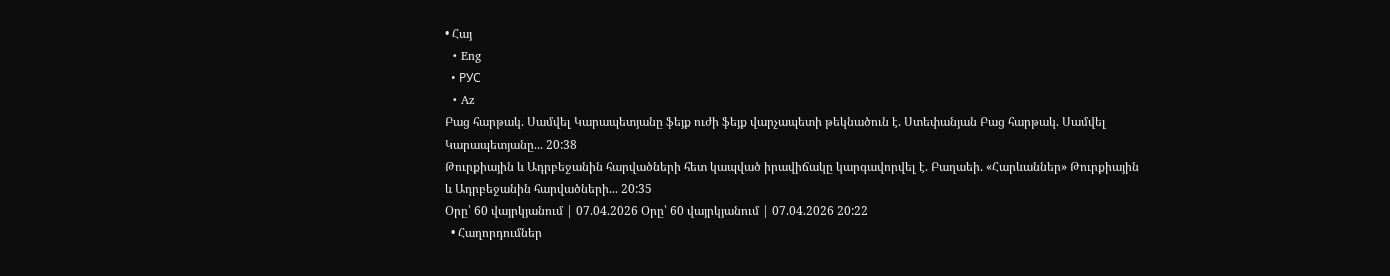• Հայ
  • Eng
  • РУС
  • Az
Բաց հարթակ. Սամվել Կարապետյանը ֆեյք ուժի ֆեյք վարչապետի թեկնածուն է. Ստեփանյան Բաց հարթակ. Սամվել Կարապետյանը... 20:38
Թուրքիային և Ադրբեջանին հարվածների հետ կապված իրավիճակը կարգավորվել է. Բաղաեի. «Հարևաններ» Թուրքիային և Ադրբեջանին հարվածների... 20:35
Օրը՝ 60 վայրկյանում | 07.04.2026 Օրը՝ 60 վայրկյանում | 07.04.2026 20:22
  • Հաղորդումներ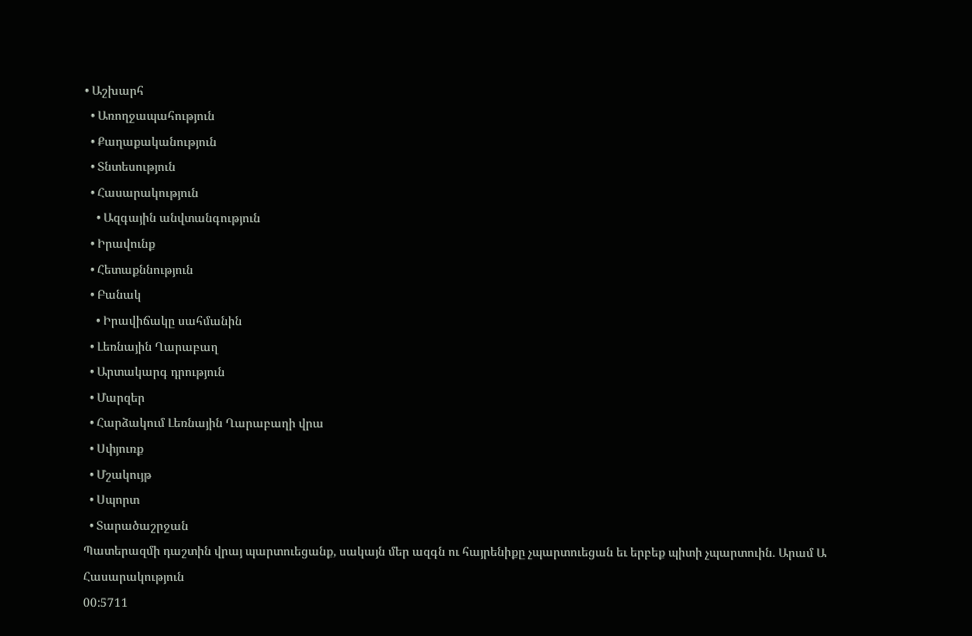• Աշխարհ
  • Առողջապահություն
  • Քաղաքականություն
  • Տնտեսություն
  • Հասարակություն
    • Ազգային անվտանգություն
  • Իրավունք
  • Հետաքննություն
  • Բանակ
    • Իրավիճակը սահմանին
  • Լեռնային Ղարաբաղ
  • Արտակարգ դրություն
  • Մարզեր
  • Հարձակում Լեռնային Ղարաբաղի վրա
  • Սփյուռք
  • Մշակույթ
  • Սպորտ
  • Տարածաշրջան
Պատերազմի դաշտին վրայ պարտուեցանք, սակայն մեր ազգն ու հայրենիքը չպարտուեցան եւ երբեք պիտի չպարտուին. Արամ Ա
Հասարակություն
00:5711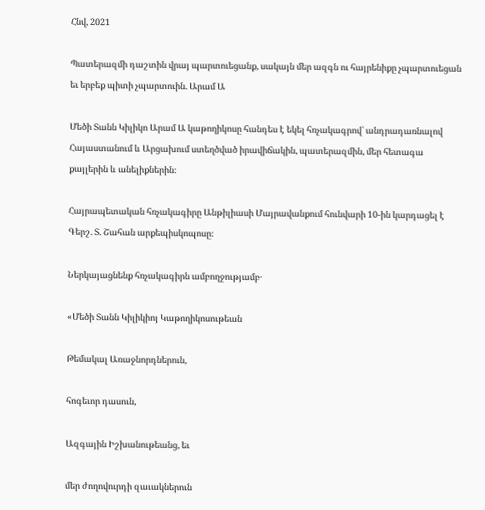Հնվ, 2021

Պատերազմի դաշտին վրայ պարտուեցանք, սակայն մեր ազգն ու հայրենիքը չպարտուեցան եւ երբեք պիտի չպարտուին. Արամ Ա

Մեծի Տանն Կիլիկո Արամ Ա կաթողիկոսը հանդես է եկել հռչակագրով՝ անդրադառնալով Հայաստանում և Արցախում ստեղծված իրավիճակին, պատերազմին, մեր հետագա քայլերին և անելիքներին։

Հայրապետական հռչակագիրը Անթիլիասի Մայրավանքում հունվարի 10-ին կարդացել է Գերշ. Տ. Շահան արքեպիսկոպոսը։

Ներկայացնենք հռչակագիրն ամբողջությամբ․

«Մեծի Տանն Կիլիկիոյ Կաթողիկոսութեան

Թեմակալ Առաջնորդներուն,

հոգեւոր դասուն,

Ազգային Իշխանութեանց, եւ

մեր ժողովուրդի զաւակներուն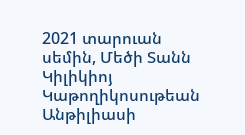2021 տարուան սեմին, Մեծի Տանն Կիլիկիոյ Կաթողիկոսութեան Անթիլիասի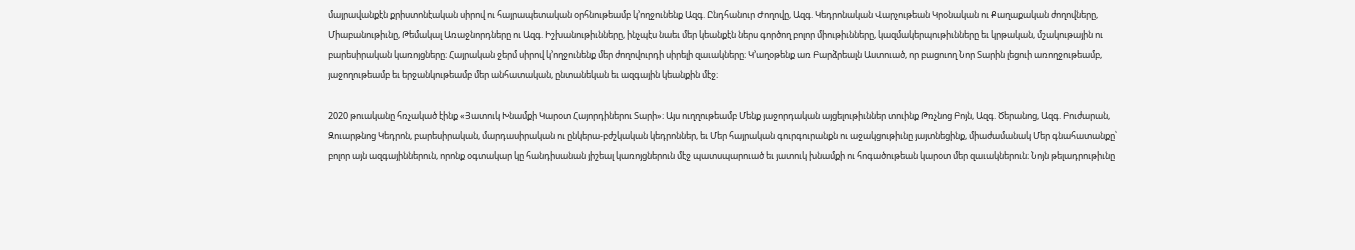մայրավանքէն քրիստոնէական սիրով ու հայրապետական օրհնութեամբ կ’ողջունենք Ազգ. Ընդհանուր Ժողովը, Ազգ. Կեդրոնական Վարչութեան Կրօնական ու Քաղաքական ժողովները, Միաբանութիւնը, Թեմակալ Առաջնորդները ու Ազգ. Իշխանութիւնները, ինչպէս նաեւ մեր կեանքէն ներս գործող բոլոր միութիւնները, կազմակերպութիւնները եւ կրթական, մշակութային ու բարեսիրական կառոյցները։ Հայրական ջերմ սիրով կ’ողջունենք մեր ժողովուրդի սիրելի զաւակները։ Կ’աղօթենք առ Բարձրեալն Աստուած, որ բացուող Նոր Տարին լեցուի առողջութեամբ, յաջողութեամբ եւ երջանկութեամբ մեր անհատական, ընտանեկան եւ ազգային կեանքին մէջ։

2020 թուականը հռչակած էինք «Յատուկ Խնամքի Կարօտ Հայորդիներու Տարի»։ Այս ուղղութեամբ Մենք յաջորդական այցելութիւններ տուինք Թռչնոց Բոյն, Ազգ. Ծերանոց, Ազգ. Բուժարան, Զուարթնոց Կեդրոն, բարեսիրական, մարդասիրական ու ընկերա-բժշկական կեդրոններ, եւ Մեր հայրական գուրգուրանքն ու աջակցութիւնը յայտնեցինք, միաժամանակ Մեր գնահատանքը՝ բոլոր այն ազգայիններուն, որոնք օգտակար կը հանդիսանան յիշեալ կառոյցներուն մէջ պատսպարուած եւ յատուկ խնամքի ու հոգածութեան կարօտ մեր զաւակներուն։ Նոյն թելադրութիւնը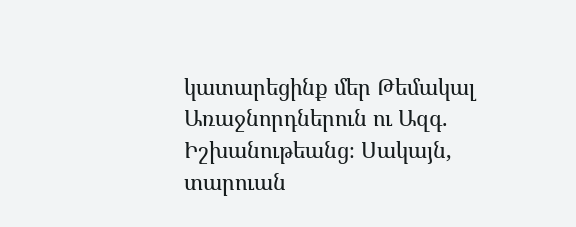կատարեցինք մեր Թեմակալ Առաջնորդներուն ու Ազգ. Իշխանութեանց։ Սակայն, տարուան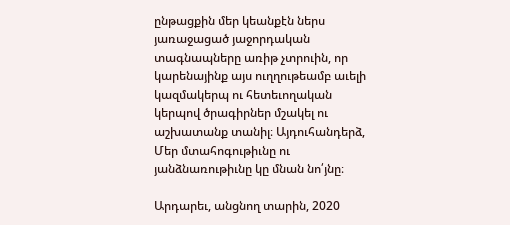ընթացքին մեր կեանքէն ներս յառաջացած յաջորդական տագնապները առիթ չտրուին, որ կարենայինք այս ուղղութեամբ աւելի կազմակերպ ու հետեւողական կերպով ծրագիրներ մշակել ու աշխատանք տանիլ։ Այդուհանդերձ, Մեր մտահոգութիւնը ու յանձնառութիւնը կը մնան նո՛յնը։

Արդարեւ, անցնող տարին, 2020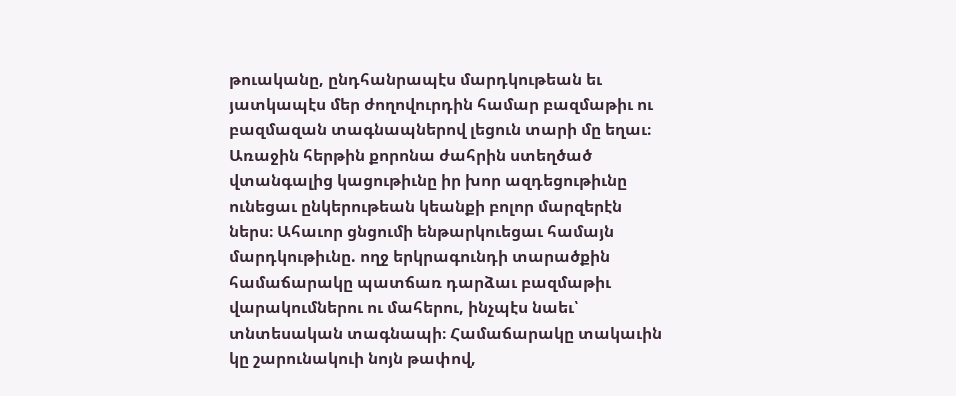թուականը, ընդհանրապէս մարդկութեան եւ յատկապէս մեր ժողովուրդին համար բազմաթիւ ու բազմազան տագնապներով լեցուն տարի մը եղաւ։ Առաջին հերթին քորոնա ժահրին ստեղծած վտանգալից կացութիւնը իր խոր ազդեցութիւնը ունեցաւ ընկերութեան կեանքի բոլոր մարզերէն ներս։ Ահաւոր ցնցումի ենթարկուեցաւ համայն մարդկութիւնը. ողջ երկրագունդի տարածքին համաճարակը պատճառ դարձաւ բազմաթիւ վարակումներու ու մահերու, ինչպէս նաեւ՝ տնտեսական տագնապի։ Համաճարակը տակաւին կը շարունակուի նոյն թափով,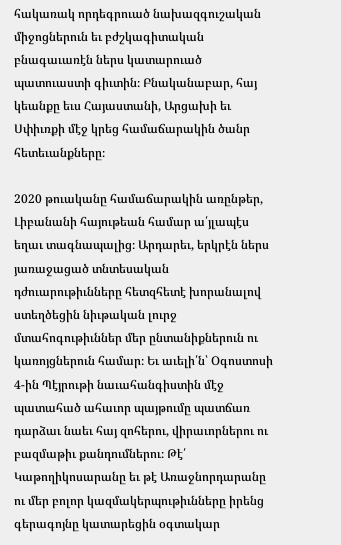հակառակ որդեգրուած նախազգուշական միջոցներուն եւ բժշկագիտական բնագաւառէն ներս կատարուած պատուաստի գիւտին։ Բնականաբար, հայ կեանքը եւս Հայաստանի, Արցախի եւ Սփիւռքի մէջ կրեց համաճարակին ծանր հետեւանքները։

2020 թուականը համաճարակին առընթեր, Լիբանանի հայութեան համար ա՛յլապէս եղաւ տագնապալից։ Արդարեւ, երկրէն ներս յառաջացած տնտեսական դժուարութիւնները հետզհետէ խորանալով ստեղծեցին նիւթական լուրջ մտահոգութիւններ մեր ընտանիքներուն ու կառոյցներուն համար։ Եւ աւելի՛ն՝ Օգոստոսի 4-ին Պէյրութի նաւահանգիստին մէջ պատահած ահաւոր պայթումը պատճառ դարձաւ նաեւ հայ զոհերու, վիրաւորներու ու բազմաթիւ քանդումներու։ Թէ՛ Կաթողիկոսարանը եւ թէ Առաջնորդարանը ու մեր բոլոր կազմակերպութիւնները իրենց գերագոյնը կատարեցին օգտակար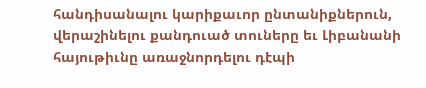հանդիսանալու կարիքաւոր ընտանիքներուն, վերաշինելու քանդուած տուները եւ Լիբանանի հայութիւնը առաջնորդելու դէպի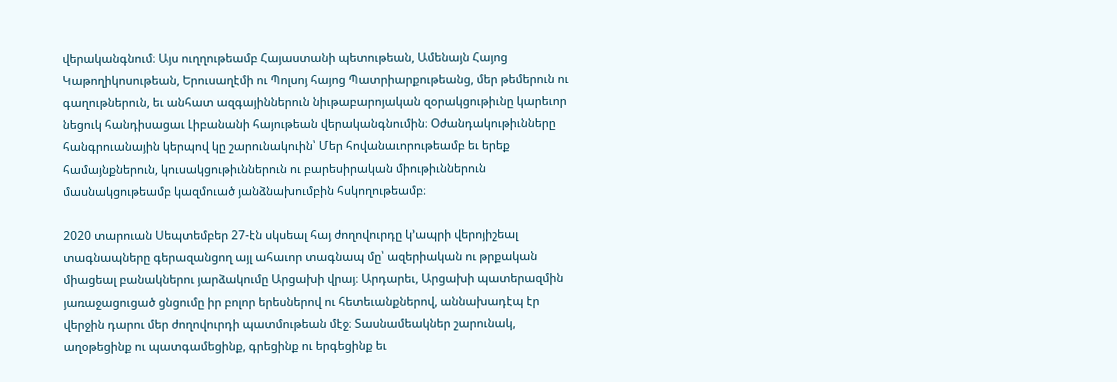վերականգնում։ Այս ուղղութեամբ Հայաստանի պետութեան, Ամենայն Հայոց Կաթողիկոսութեան, Երուսաղէմի ու Պոլսոյ հայոց Պատրիարքութեանց, մեր թեմերուն ու գաղութներուն, եւ անհատ ազգայիններուն նիւթաբարոյական զօրակցութիւնը կարեւոր նեցուկ հանդիսացաւ Լիբանանի հայութեան վերականգնումին։ Օժանդակութիւնները հանգրուանային կերպով կը շարունակուին՝ Մեր հովանաւորութեամբ եւ երեք համայնքներուն, կուսակցութիւններուն ու բարեսիրական միութիւններուն մասնակցութեամբ կազմուած յանձնախումբին հսկողութեամբ։

2020 տարուան Սեպտեմբեր 27-էն սկսեալ հայ ժողովուրդը կ’ապրի վերոյիշեալ տագնապները գերազանցող այլ ահաւոր տագնապ մը՝ ազերիական ու թրքական միացեալ բանակներու յարձակումը Արցախի վրայ։ Արդարեւ, Արցախի պատերազմին յառաջացուցած ցնցումը իր բոլոր երեսներով ու հետեւանքներով, աննախադէպ էր վերջին դարու մեր ժողովուրդի պատմութեան մէջ։ Տասնամեակներ շարունակ, աղօթեցինք ու պատգամեցինք, գրեցինք ու երգեցինք եւ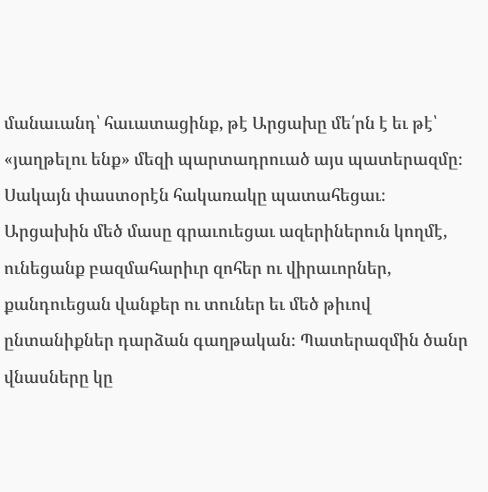մանաւանդ՝ հաւատացինք, թէ Արցախը մե՛րն է եւ թէ՝ «յաղթելու ենք» մեզի պարտադրուած այս պատերազմը։ Սակայն փաստօրէն հակառակը պատահեցաւ։ Արցախին մեծ մասը գրաւուեցաւ ազերիներուն կողմէ, ունեցանք բազմահարիւր զոհեր ու վիրաւորներ, քանդուեցան վանքեր ու տուներ եւ մեծ թիւով ընտանիքներ դարձան գաղթական։ Պատերազմին ծանր վնասները կը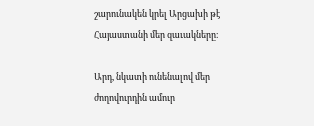շարունակեն կրել Արցախի թէ Հայաստանի մեր զաւակները։

Արդ, նկատի ունենալով մեր ժողովուրդին ամուր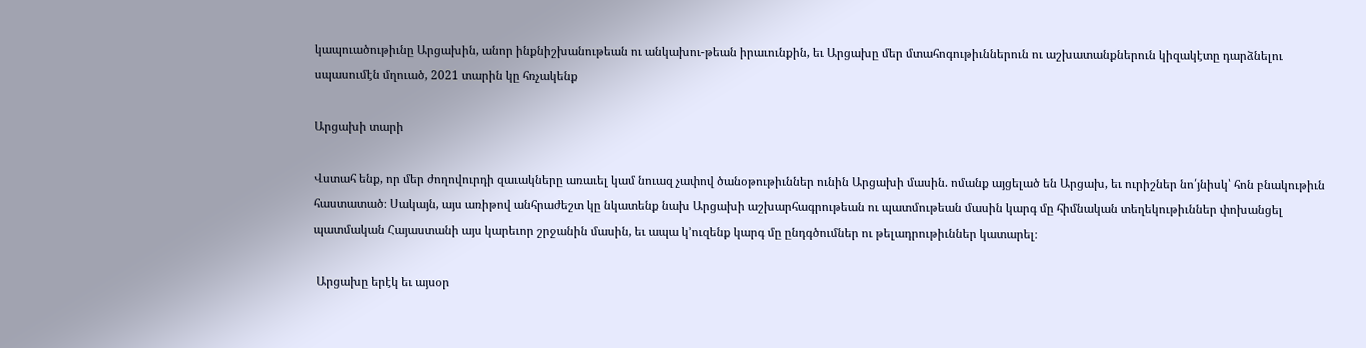կապուածութիւնը Արցախին, անոր ինքնիշխանութեան ու անկախու-թեան իրաւունքին, եւ Արցախը մեր մտահոգութիւններուն ու աշխատանքներուն կիզակէտը դարձնելու սպասումէն մղուած, 2021 տարին կը հռչակենք

Արցախի տարի

Վստահ ենք, որ մեր ժողովուրդի զաւակները առաւել կամ նուազ չափով ծանօթութիւններ ունին Արցախի մասին. ոմանք այցելած են Արցախ, եւ ուրիշներ նո՛յնիսկ՝ հոն բնակութիւն հաստատած։ Սակայն, այս առիթով անհրաժեշտ կը նկատենք նախ Արցախի աշխարհագրութեան ու պատմութեան մասին կարգ մը հիմնական տեղեկութիւններ փոխանցել պատմական Հայաստանի այս կարեւոր շրջանին մասին, եւ ապա կ’ուզենք կարգ մը ընդգծումներ ու թելադրութիւններ կատարել։

 Արցախը երէկ եւ այսօր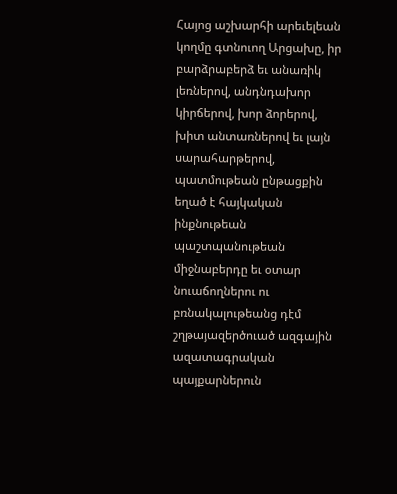Հայոց աշխարհի արեւելեան կողմը գտնուող Արցախը, իր բարձրաբերձ եւ անառիկ լեռներով, անդնդախոր կիրճերով, խոր ձորերով, խիտ անտառներով եւ լայն սարահարթերով, պատմութեան ընթացքին եղած է հայկական ինքնութեան պաշտպանութեան միջնաբերդը եւ օտար նուաճողներու ու բռնակալութեանց դէմ շղթայազերծուած ազգային ազատագրական պայքարներուն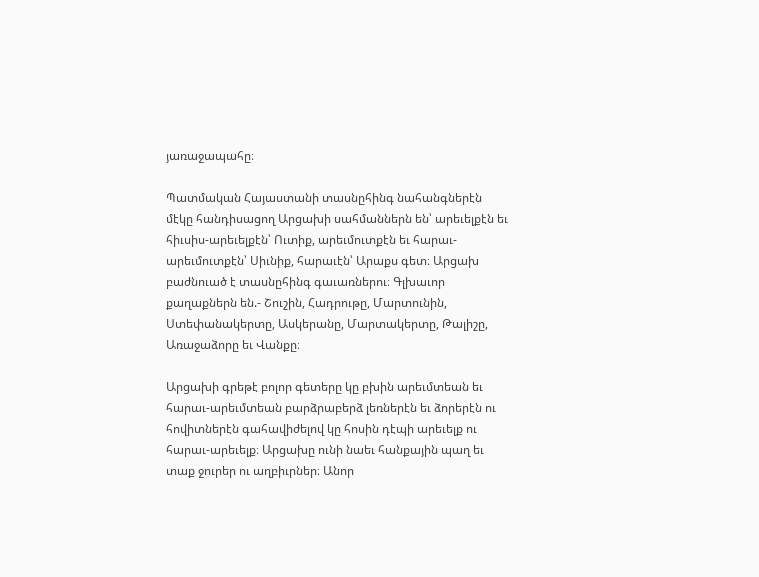յառաջապահը։

Պատմական Հայաստանի տասնըհինգ նահանգներէն մէկը հանդիսացող Արցախի սահմաններն են՝ արեւելքէն եւ հիւսիս-արեւելքէն՝ Ուտիք, արեւմուտքէն եւ հարաւ-արեւմուտքէն՝ Սիւնիք, հարաւէն՝ Արաքս գետ։ Արցախ բաժնուած է տասնըհինգ գաւառներու։ Գլխաւոր քաղաքներն են.- Շուշին, Հադրութը, Մարտունին, Ստեփանակերտը, Ասկերանը, Մարտակերտը, Թալիշը, Առաջաձորը եւ Վանքը։

Արցախի գրեթէ բոլոր գետերը կը բխին արեւմտեան եւ հարաւ-արեւմտեան բարձրաբերձ լեռներէն եւ ձորերէն ու հովիտներէն գահավիժելով կը հոսին դէպի արեւելք ու հարաւ-արեւելք։ Արցախը ունի նաեւ հանքային պաղ եւ տաք ջուրեր ու աղբիւրներ։ Անոր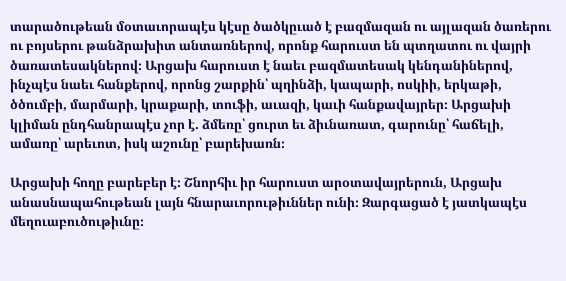տարածութեան մօտաւորապէս կէսը ծածկըւած է բազմազան ու այլազան ծառերու ու բոյսերու թանձրախիտ անտառներով, որոնք հարուստ են պտղատու ու վայրի ծառատեսակներով։ Արցախ հարուստ է նաեւ բազմատեսակ կենդանիներով, ինչպէս նաեւ հանքերով, որոնց շարքին՝ պղինձի, կապարի, ոսկիի, երկաթի, ծծումբի, մարմարի, կրաքարի, տուֆի, աւազի, կաւի հանքավայրեր։ Արցախի կլիման ընդհանրապէս չոր է. ձմեռը՝ ցուրտ եւ ձիւնառատ, գարունը՝ հաճելի, ամառը՝ արեւոտ, իսկ աշունը՝ բարեխառն։

Արցախի հողը բարեբեր է։ Շնորհիւ իր հարուստ արօտավայրերուն, Արցախ անասնապահութեան լայն հնարաւորութիւններ ունի։ Զարգացած է յատկապէս մեղուաբուծութիւնը։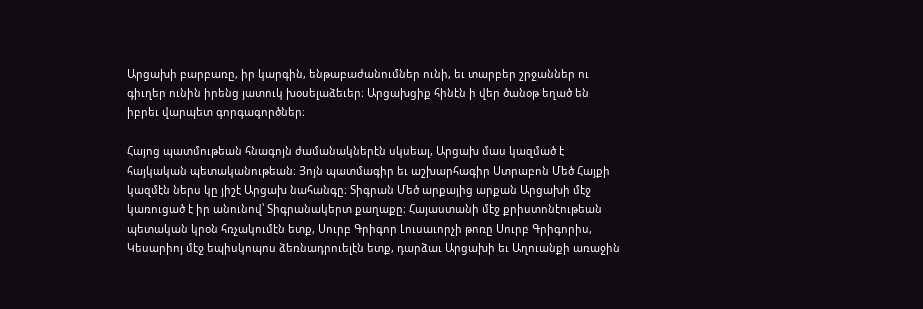Արցախի բարբառը, իր կարգին, ենթաբաժանումներ ունի, եւ տարբեր շրջաններ ու գիւղեր ունին իրենց յատուկ խօսելաձեւեր։ Արցախցիք հինէն ի վեր ծանօթ եղած են իբրեւ վարպետ գորգագործներ։

Հայոց պատմութեան հնագոյն ժամանակներէն սկսեալ, Արցախ մաս կազմած է հայկական պետականութեան։ Յոյն պատմագիր եւ աշխարհագիր Ստրաբոն Մեծ Հայքի կազմէն ներս կը յիշէ Արցախ նահանգը։ Տիգրան Մեծ արքայից արքան Արցախի մէջ կառուցած է իր անունով՝ Տիգրանակերտ քաղաքը։ Հայաստանի մէջ քրիստոնէութեան պետական կրօն հռչակումէն ետք, Սուրբ Գրիգոր Լուսաւորչի թոռը Սուրբ Գրիգորիս, Կեսարիոյ մէջ եպիսկոպոս ձեռնադրուելէն ետք, դարձաւ Արցախի եւ Աղուանքի առաջին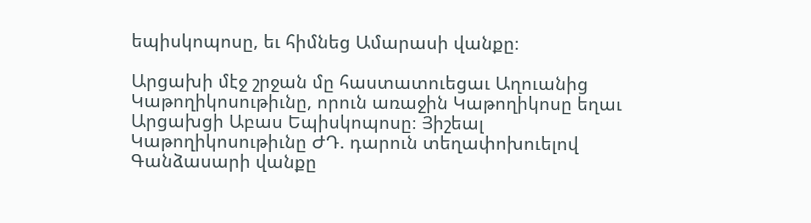եպիսկոպոսը, եւ հիմնեց Ամարասի վանքը։

Արցախի մէջ շրջան մը հաստատուեցաւ Աղուանից Կաթողիկոսութիւնը, որուն առաջին Կաթողիկոսը եղաւ Արցախցի Աբաս Եպիսկոպոսը։ Յիշեալ Կաթողիկոսութիւնը ԺԴ. դարուն տեղափոխուելով Գանձասարի վանքը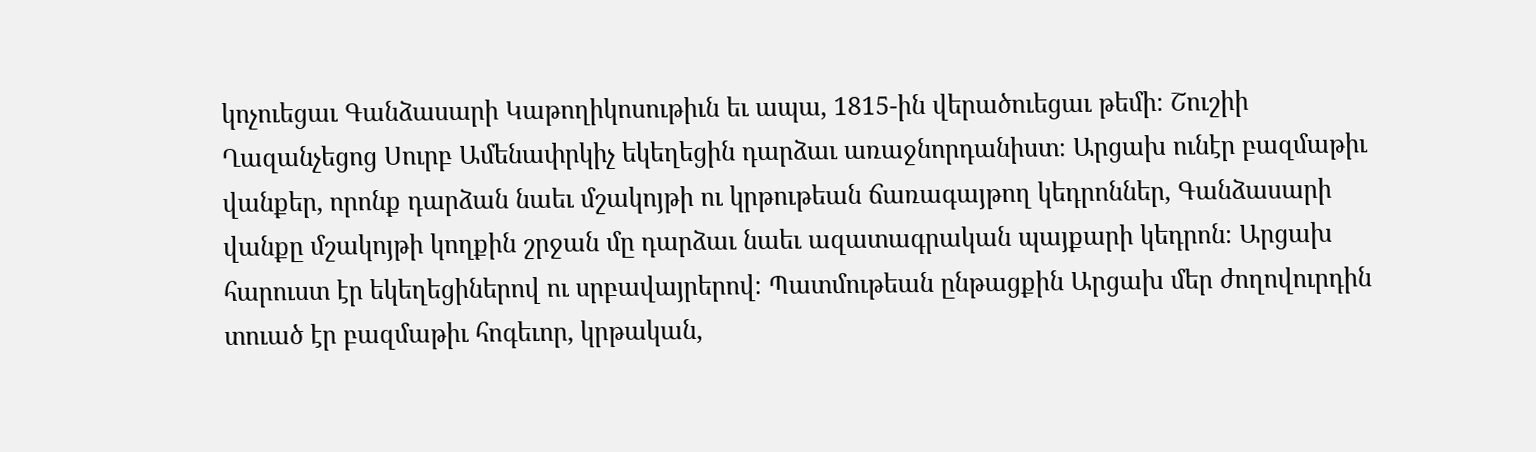կոչուեցաւ Գանձասարի Կաթողիկոսութիւն եւ ապա, 1815-ին վերածուեցաւ թեմի։ Շուշիի Ղազանչեցոց Սուրբ Ամենափրկիչ եկեղեցին դարձաւ առաջնորդանիստ։ Արցախ ունէր բազմաթիւ վանքեր, որոնք դարձան նաեւ մշակոյթի ու կրթութեան ճառագայթող կեդրոններ, Գանձասարի վանքը մշակոյթի կողքին շրջան մը դարձաւ նաեւ ազատագրական պայքարի կեդրոն։ Արցախ հարուստ էր եկեղեցիներով ու սրբավայրերով։ Պատմութեան ընթացքին Արցախ մեր ժողովուրդին տուած էր բազմաթիւ հոգեւոր, կրթական,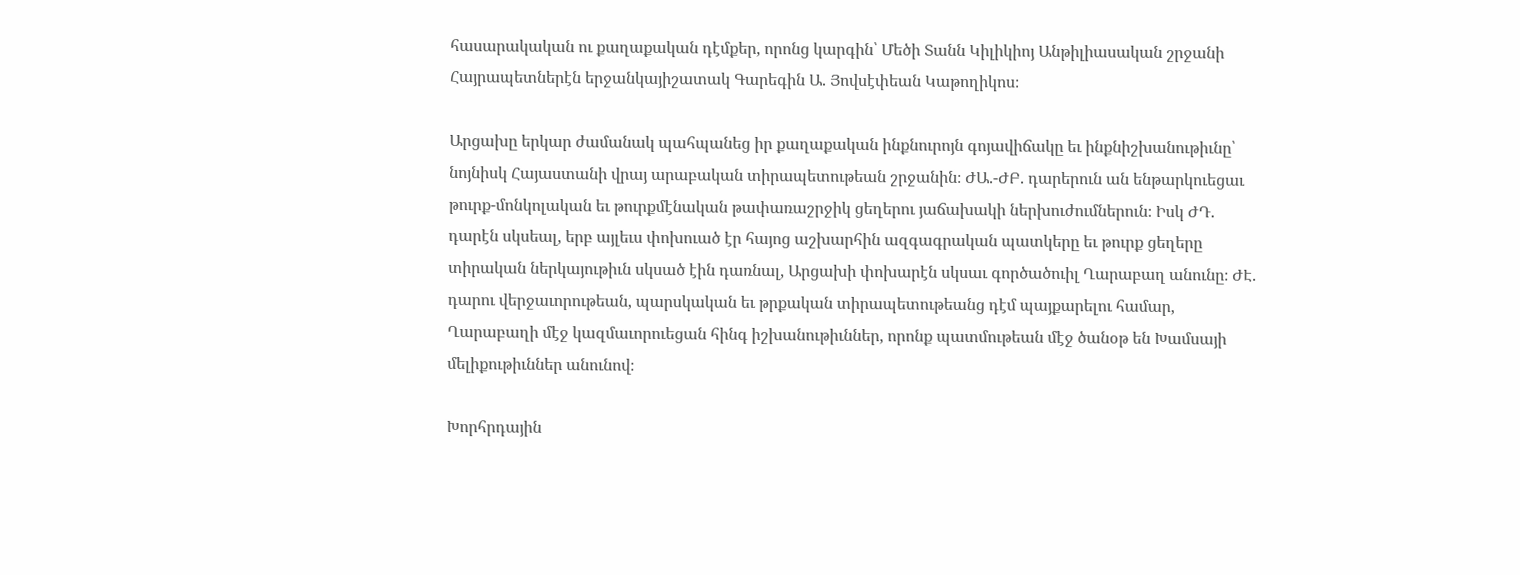հասարակական ու քաղաքական դէմքեր, որոնց կարգին՝ Մեծի Տանն Կիլիկիոյ Անթիլիասական շրջանի Հայրապետներէն երջանկայիշատակ Գարեգին Ա. Յովսէփեան Կաթողիկոս։

Արցախը երկար ժամանակ պահպանեց իր քաղաքական ինքնուրոյն գոյավիճակը եւ ինքնիշխանութիւնը՝ նոյնիսկ Հայաստանի վրայ արաբական տիրապետութեան շրջանին։ ԺԱ.-ԺԲ. դարերուն ան ենթարկուեցաւ թուրք-մոնկոլական եւ թուրքմէնական թափառաշրջիկ ցեղերու յաճախակի ներխուժումներուն։ Իսկ ԺԴ. դարէն սկսեալ, երբ այլեւս փոխուած էր հայոց աշխարհին ազգագրական պատկերը եւ թուրք ցեղերը տիրական ներկայութիւն սկսած էին դառնալ, Արցախի փոխարէն սկսաւ գործածուիլ Ղարաբաղ անունը։ ԺԷ. դարու վերջաւորութեան, պարսկական եւ թրքական տիրապետութեանց դէմ պայքարելու համար, Ղարաբաղի մէջ կազմաւորուեցան հինգ իշխանութիւններ, որոնք պատմութեան մէջ ծանօթ են Խամսայի մելիքութիւններ անունով։

Խորհրդային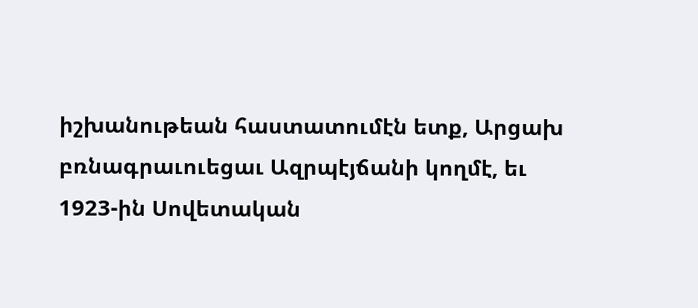իշխանութեան հաստատումէն ետք, Արցախ բռնագրաւուեցաւ Ազրպէյճանի կողմէ, եւ 1923-ին Սովետական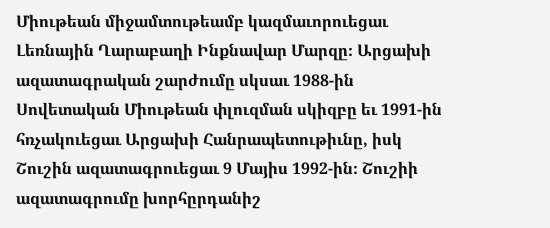Միութեան միջամտութեամբ կազմաւորուեցաւ Լեռնային Ղարաբաղի Ինքնավար Մարզը։ Արցախի ազատագրական շարժումը սկսաւ 1988-ին Սովետական Միութեան փլուզման սկիզբը եւ 1991-ին հռչակուեցաւ Արցախի Հանրապետութիւնը, իսկ Շուշին ազատագրուեցաւ 9 Մայիս 1992-ին։ Շուշիի ազատագրումը խորհըրդանիշ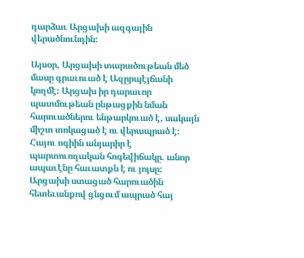դարձաւ Արցախի ազգային վերածնունդին։

Այսօր, Արցախի տարածութեան մեծ մասը գրաւուած է Ազըրպէյճանի կողմէ։ Արցախ իր դարաւոր պատմութեան ընթացքին նման հարուածներու ենթարկուած է, սակայն միշտ տոկացած է ու վերապրած է։ Հայու ոգիին անյարիր է պարտուողական հոգեվիճակը. անոր ապաւէնը հաւատքն է ու յոյսը։ Արցախի ստացած հարուածին հետեւանքով ցնցում ապրած հայ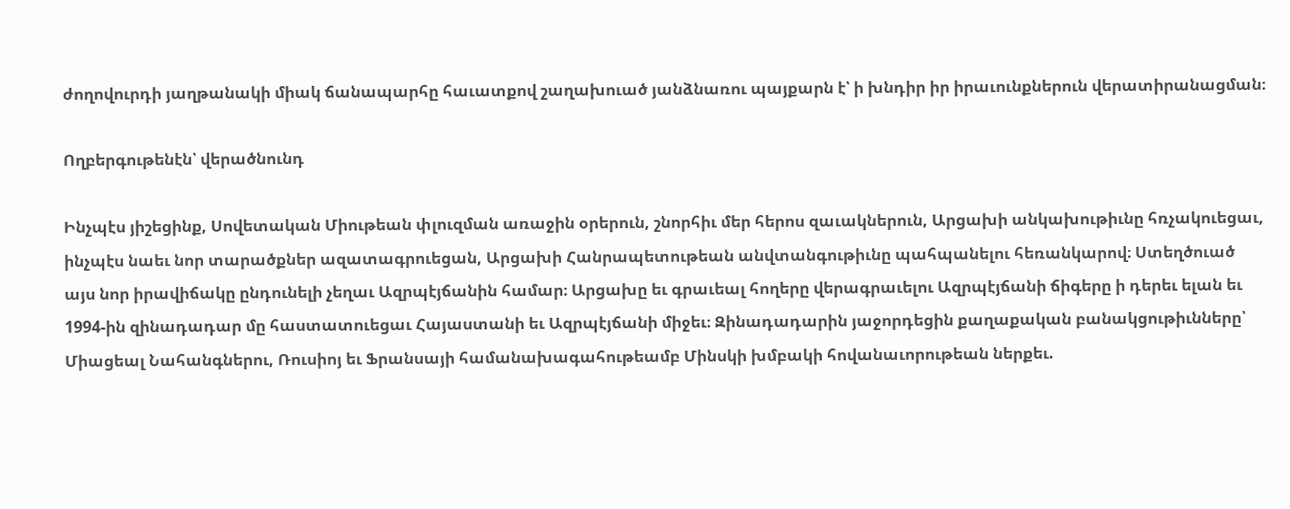ժողովուրդի յաղթանակի միակ ճանապարհը հաւատքով շաղախուած յանձնառու պայքարն է՝ ի խնդիր իր իրաւունքներուն վերատիրանացման։

Ողբերգութենէն՝ վերածնունդ

Ինչպէս յիշեցինք, Սովետական Միութեան փլուզման առաջին օրերուն, շնորհիւ մեր հերոս զաւակներուն, Արցախի անկախութիւնը հռչակուեցաւ, ինչպէս նաեւ նոր տարածքներ ազատագրուեցան, Արցախի Հանրապետութեան անվտանգութիւնը պահպանելու հեռանկարով։ Ստեղծուած այս նոր իրավիճակը ընդունելի չեղաւ Ազրպէյճանին համար։ Արցախը եւ գրաւեալ հողերը վերագրաւելու Ազրպէյճանի ճիգերը ի դերեւ ելան եւ 1994-ին զինադադար մը հաստատուեցաւ Հայաստանի եւ Ազրպէյճանի միջեւ։ Զինադադարին յաջորդեցին քաղաքական բանակցութիւնները՝ Միացեալ Նահանգներու, Ռուսիոյ եւ Ֆրանսայի համանախագահութեամբ Մինսկի խմբակի հովանաւորութեան ներքեւ.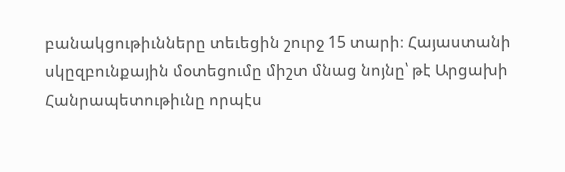բանակցութիւնները տեւեցին շուրջ 15 տարի։ Հայաստանի սկըզբունքային մօտեցումը միշտ մնաց նոյնը՝ թէ Արցախի Հանրապետութիւնը որպէս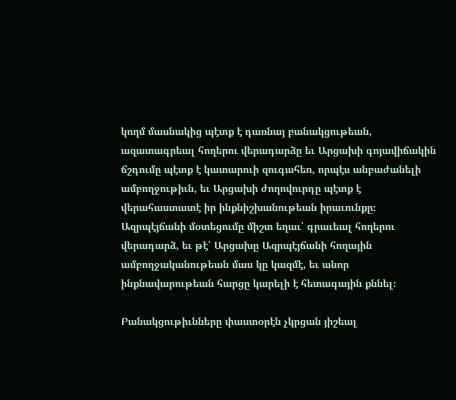կողմ մասնակից պէտք է դառնայ բանակցութեան, ազատագրեալ հողերու վերադարձը եւ Արցախի գոյավիճակին ճշդումը պէտք է կատարուի զուգահեռ, որպէս անբաժանելի ամբողջութիւն, եւ Արցախի ժողովուրդը պէտք է վերահաստատէ իր ինքնիշխանութեան իրաւունքը։ Ազրպէյճանի մօտեցումը միշտ եղաւ՝ գրաւեալ հողերու վերադարձ, եւ թէ՝ Արցախը Ազրպէյճանի հողային ամբողջականութեան մաս կը կազմէ, եւ անոր ինքնավարութեան հարցը կարելի է հետագային քննել։

Բանակցութիւնները փաստօրէն չկրցան յիշեալ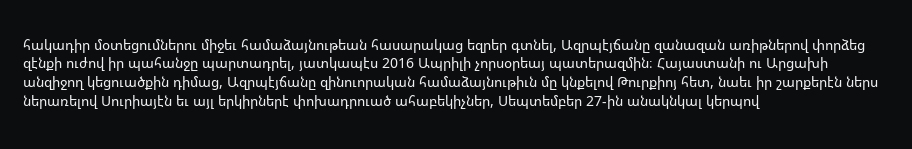հակադիր մօտեցումներու միջեւ համաձայնութեան հասարակաց եզրեր գտնել, Ազրպէյճանը զանազան առիթներով փորձեց զէնքի ուժով իր պահանջը պարտադրել, յատկապէս 2016 Ապրիլի չորսօրեայ պատերազմին։ Հայաստանի ու Արցախի անզիջող կեցուածքին դիմաց, Ազրպէյճանը զինուորական համաձայնութիւն մը կնքելով Թուրքիոյ հետ, նաեւ իր շարքերէն ներս ներառելով Սուրիայէն եւ այլ երկիրներէ փոխադրուած ահաբեկիչներ, Սեպտեմբեր 27-ին անակնկալ կերպով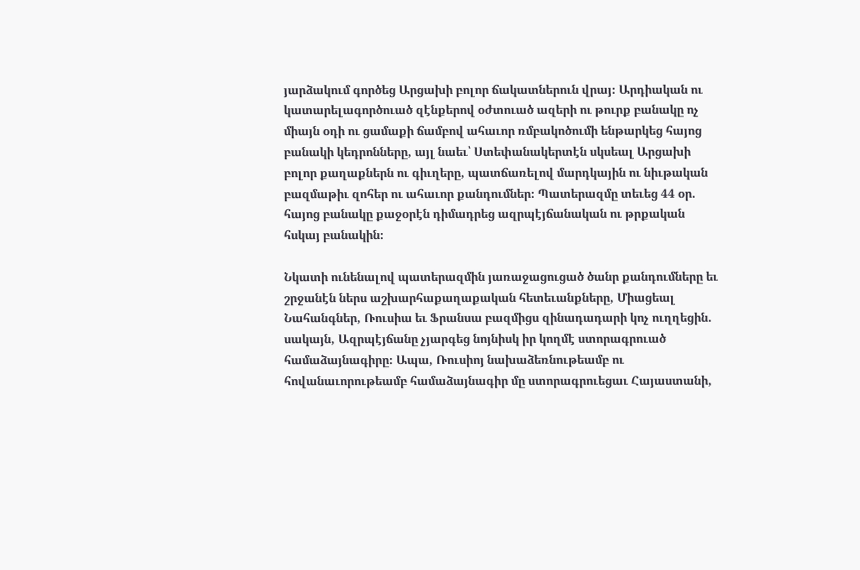յարձակում գործեց Արցախի բոլոր ճակատներուն վրայ։ Արդիական ու կատարելագործուած զէնքերով օժտուած ազերի ու թուրք բանակը ոչ միայն օդի ու ցամաքի ճամբով ահաւոր ռմբակոծումի ենթարկեց հայոց բանակի կեդրոնները, այլ նաեւ՝ Ստեփանակերտէն սկսեալ Արցախի բոլոր քաղաքներն ու գիւղերը, պատճառելով մարդկային ու նիւթական բազմաթիւ զոհեր ու ահաւոր քանդումներ։ Պատերազմը տեւեց 44 օր. հայոց բանակը քաջօրէն դիմադրեց ազրպէյճանական ու թրքական հսկայ բանակին։

Նկատի ունենալով պատերազմին յառաջացուցած ծանր քանդումները եւ շրջանէն ներս աշխարհաքաղաքական հետեւանքները, Միացեալ Նահանգներ, Ռուսիա եւ Ֆրանսա բազմիցս զինադադարի կոչ ուղղեցին. սակայն, Ազրպէյճանը չյարգեց նոյնիսկ իր կողմէ ստորագրուած համաձայնագիրը։ Ապա, Ռուսիոյ նախաձեռնութեամբ ու հովանաւորութեամբ համաձայնագիր մը ստորագրուեցաւ Հայաստանի,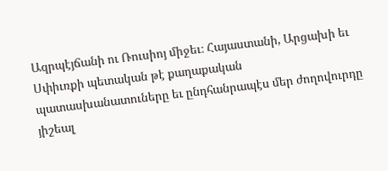Ազրպէյճանի ու Ռուսիոյ միջեւ։ Հայաստանի, Արցախի եւ Սփիւռքի պետական թէ քաղաքական պատասխանատուները եւ ընդհանրապէս մեր ժողովուրդը յիշեալ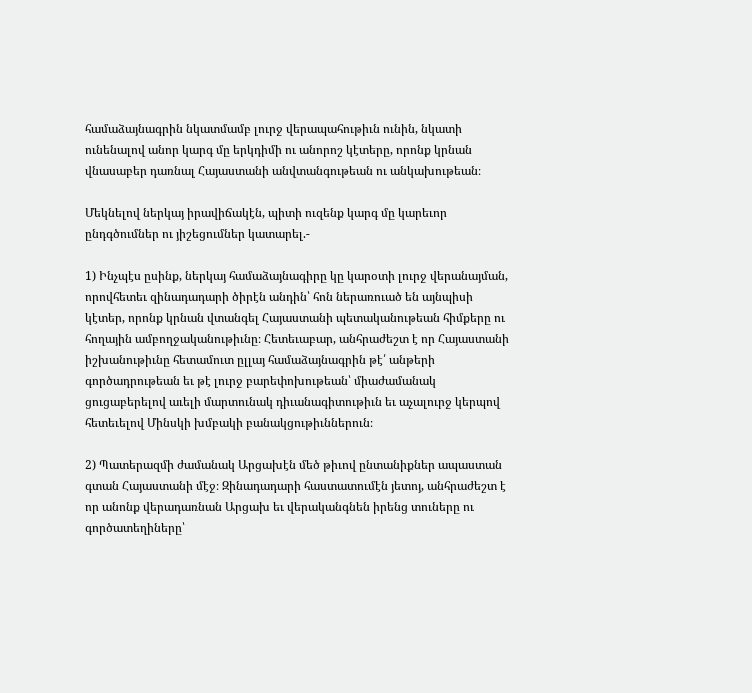համաձայնագրին նկատմամբ լուրջ վերապահութիւն ունին, նկատի ունենալով անոր կարգ մը երկդիմի ու անորոշ կէտերը, որոնք կրնան վնասաբեր դառնալ Հայաստանի անվտանգութեան ու անկախութեան։

Մեկնելով ներկայ իրավիճակէն, պիտի ուզենք կարգ մը կարեւոր ընդգծումներ ու յիշեցումներ կատարել.-

1) Ինչպէս ըսինք, ներկայ համաձայնագիրը կը կարօտի լուրջ վերանայման, որովհետեւ զինադադարի ծիրէն անդին՝ հոն ներառուած են այնպիսի կէտեր, որոնք կրնան վտանգել Հայաստանի պետականութեան հիմքերը ու հողային ամբողջականութիւնը։ Հետեւաբար, անհրաժեշտ է որ Հայաստանի իշխանութիւնը հետամուտ ըլլայ համաձայնագրին թէ՛ անթերի գործադրութեան եւ թէ լուրջ բարեփոխութեան՝ միաժամանակ ցուցաբերելով աւելի մարտունակ դիւանագիտութիւն եւ աչալուրջ կերպով հետեւելով Մինսկի խմբակի բանակցութիւններուն։

2) Պատերազմի ժամանակ Արցախէն մեծ թիւով ընտանիքներ ապաստան գտան Հայաստանի մէջ։ Զինադադարի հաստատումէն յետոյ, անհրաժեշտ է որ անոնք վերադառնան Արցախ եւ վերականգնեն իրենց տուները ու գործատեղիները՝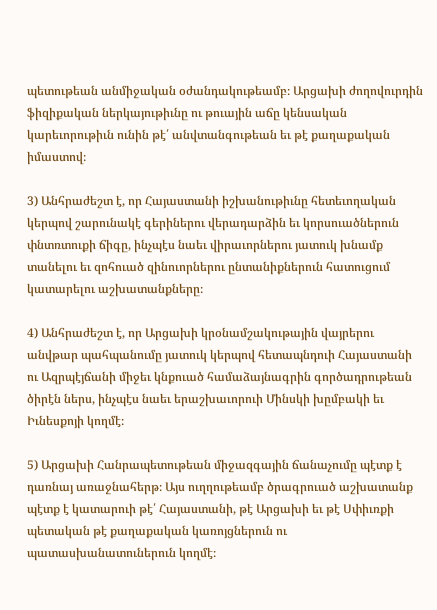պետութեան անմիջական օժանդակութեամբ։ Արցախի ժողովուրդին ֆիզիքական ներկայութիւնը ու թուային աճը կենսական կարեւորութիւն ունին թէ՛ անվտանգութեան եւ թէ քաղաքական իմաստով։

3) Անհրաժեշտ է, որ Հայաստանի իշխանութիւնը հետեւողական կերպով շարունակէ գերիներու վերադարձին եւ կորսուածներուն փնտռտուքի ճիգը, ինչպէս նաեւ վիրաւորներու յատուկ խնամք տանելու եւ զոհուած զինուորներու ընտանիքներուն հատուցում կատարելու աշխատանքները։

4) Անհրաժեշտ է, որ Արցախի կրօնամշակութային վայրերու անվթար պահպանումը յատուկ կերպով հետապնդուի Հայաստանի ու Ազրպէյճանի միջեւ կնքուած համաձայնագրին գործադրութեան ծիրէն ներս, ինչպէս նաեւ երաշխաւորուի Մինսկի խըմբակի եւ Իւնեսքոյի կողմէ։

5) Արցախի Հանրապետութեան միջազգային ճանաչումը պէտք է դառնայ առաջնահերթ։ Այս ուղղութեամբ ծրագրուած աշխատանք պէտք է կատարուի թէ՛ Հայաստանի, թէ Արցախի եւ թէ Սփիւռքի պետական թէ քաղաքական կառոյցներուն ու պատասխանատուներուն կողմէ։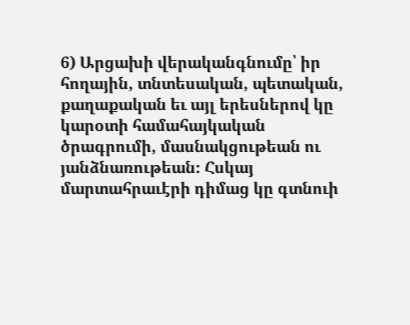6) Արցախի վերականգնումը՝ իր հողային, տնտեսական, պետական, քաղաքական եւ այլ երեսներով կը կարօտի համահայկական ծրագրումի, մասնակցութեան ու յանձնառութեան։ Հսկայ մարտահրաւէրի դիմաց կը գտնուի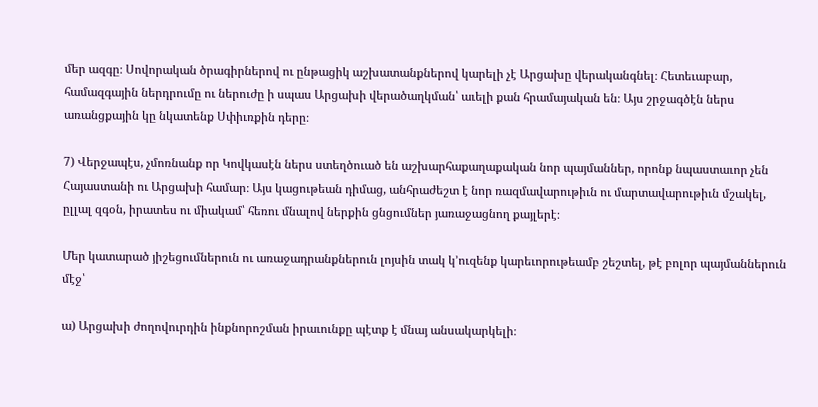մեր ազգը։ Սովորական ծրագիրներով ու ընթացիկ աշխատանքներով կարելի չէ Արցախը վերականգնել։ Հետեւաբար, համազգային ներդրումը ու ներուժը ի սպաս Արցախի վերածաղկման՝ աւելի քան հրամայական են։ Այս շրջագծէն ներս առանցքային կը նկատենք Սփիւռքին դերը։

7) Վերջապէս, չմոռնանք որ Կովկասէն ներս ստեղծուած են աշխարհաքաղաքական նոր պայմաններ, որոնք նպաստաւոր չեն Հայաստանի ու Արցախի համար։ Այս կացութեան դիմաց, անհրաժեշտ է նոր ռազմավարութիւն ու մարտավարութիւն մշակել, ըլլալ զգօն, իրատես ու միակամ՝ հեռու մնալով ներքին ցնցումներ յառաջացնող քայլերէ։

Մեր կատարած յիշեցումներուն ու առաջադրանքներուն լոյսին տակ կ’ուզենք կարեւորութեամբ շեշտել, թէ բոլոր պայմաններուն մէջ՝

ա) Արցախի ժողովուրդին ինքնորոշման իրաւունքը պէտք է մնայ անսակարկելի։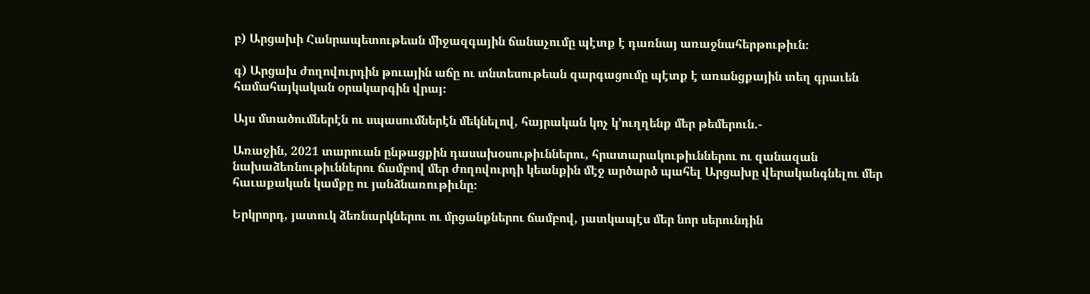բ) Արցախի Հանրապետութեան միջազգային ճանաչումը պէտք է դառնայ առաջնահերթութիւն։

գ) Արցախ ժողովուրդին թուային աճը ու տնտեսութեան զարգացումը պէտք է առանցքային տեղ գրաւեն համահայկական օրակարգին վրայ։

Այս մտածումներէն ու սպասումներէն մեկնելով, հայրական կոչ կ’ուղղենք մեր թեմերուն.-

Առաջին, 2021 տարուան ընթացքին դասախօսութիւններու, հրատարակութիւններու ու զանազան նախաձեռնութիւններու ճամբով մեր ժողովուրդի կեանքին մէջ արծարծ պահել Արցախը վերականգնելու մեր հաւաքական կամքը ու յանձնառութիւնը։

Երկրորդ, յատուկ ձեռնարկներու ու մրցանքներու ճամբով, յատկապէս մեր նոր սերունդին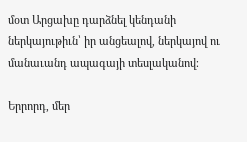մօտ Արցախը դարձնել կենդանի ներկայութիւն՝ իր անցեալով, ներկայով ու մանաւանդ ապագայի տեսլականով։

Երրորդ, մեր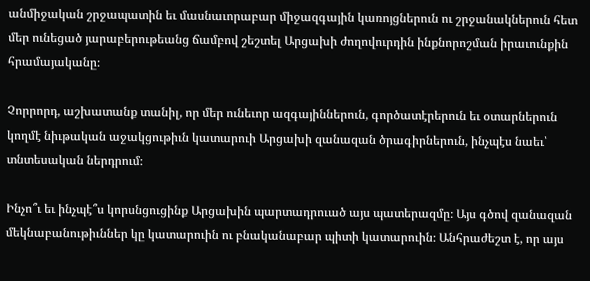անմիջական շրջապատին եւ մասնաւորաբար միջազգային կառոյցներուն ու շրջանակներուն հետ մեր ունեցած յարաբերութեանց ճամբով շեշտել Արցախի ժողովուրդին ինքնորոշման իրաւունքին հրամայականը։

Չորրորդ, աշխատանք տանիլ, որ մեր ունեւոր ազգայիններուն, գործատէրերուն եւ օտարներուն կողմէ նիւթական աջակցութիւն կատարուի Արցախի զանազան ծրագիրներուն, ինչպէս նաեւ՝ տնտեսական ներդրում։

Ինչո՞ւ եւ ինչպէ՞ս կորսնցուցինք Արցախին պարտադրուած այս պատերազմը։ Այս գծով զանազան մեկնաբանութիւններ կը կատարուին ու բնականաբար պիտի կատարուին։ Անհրաժեշտ է, որ այս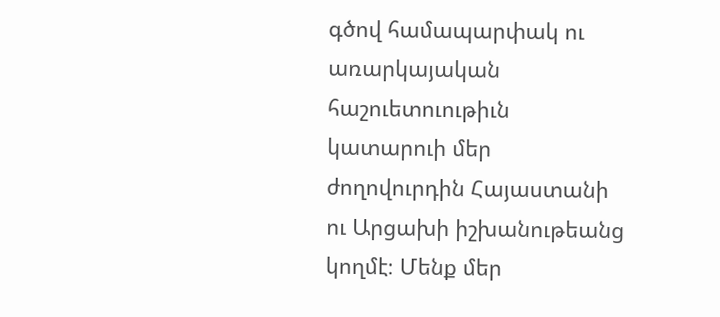գծով համապարփակ ու առարկայական հաշուետուութիւն կատարուի մեր ժողովուրդին Հայաստանի ու Արցախի իշխանութեանց կողմէ։ Մենք մեր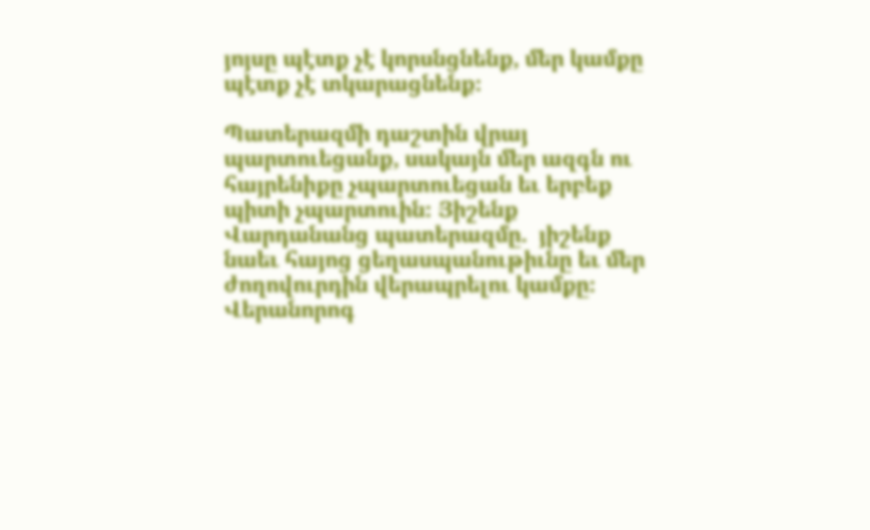յոյսը պէտք չէ կորսնցնենք, մեր կամքը պէտք չէ տկարացնենք։

Պատերազմի դաշտին վրայ պարտուեցանք, սակայն մեր ազգն ու հայրենիքը չպարտուեցան եւ երբեք պիտի չպարտուին։ Յիշենք Վարդանանց պատերազմը.  յիշենք նաեւ հայոց ցեղասպանութիւնը եւ մեր ժողովուրդին վերապրելու կամքը։ Վերանորոգ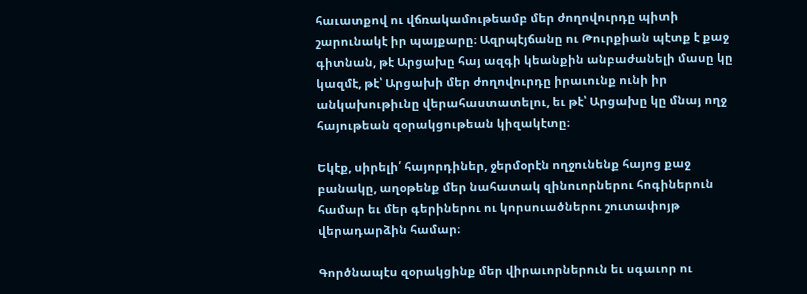հաւատքով ու վճռակամութեամբ մեր ժողովուրդը պիտի շարունակէ իր պայքարը։ Ազրպէյճանը ու Թուրքիան պէտք է քաջ գիտնան, թէ Արցախը հայ ազգի կեանքին անբաժանելի մասը կը կազմէ, թէ՝ Արցախի մեր ժողովուրդը իրաւունք ունի իր անկախութիւնը վերահաստատելու, եւ թէ՝ Արցախը կը մնայ ողջ հայութեան զօրակցութեան կիզակէտը։

Եկէք, սիրելի՛ հայորդիներ, ջերմօրէն ողջունենք հայոց քաջ բանակը, աղօթենք մեր նահատակ զինուորներու հոգիներուն համար եւ մեր գերիներու ու կորսուածներու շուտափոյթ վերադարձին համար։

Գործնապէս զօրակցինք մեր վիրաւորներուն եւ սգաւոր ու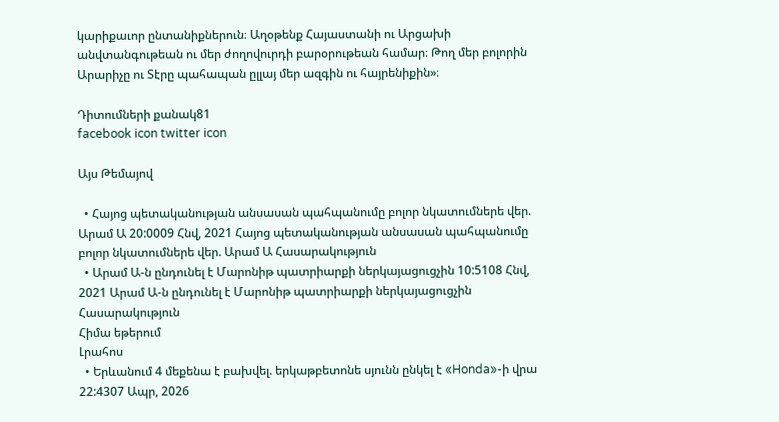կարիքաւոր ընտանիքներուն։ Աղօթենք Հայաստանի ու Արցախի անվտանգութեան ու մեր ժողովուրդի բարօրութեան համար։ Թող մեր բոլորին Արարիչը ու Տէրը պահապան ըլլայ մեր ազգին ու հայրենիքին»։

Դիտումների քանակ81
facebook icon twitter icon

Այս Թեմայով

  • Հայոց պետականության անսասան պահպանումը բոլոր նկատումներե վեր. Արամ Ա 20:0009 Հնվ, 2021 Հայոց պետականության անսասան պահպանումը բոլոր նկատումներե վեր. Արամ Ա Հասարակություն
  • Արամ Ա-ն ընդունել է Մարոնիթ պատրիարքի ներկայացուցչին 10:5108 Հնվ, 2021 Արամ Ա-ն ընդունել է Մարոնիթ պատրիարքի ներկայացուցչին Հասարակություն
Հիմա եթերում
Լրահոս
  • Երևանում 4 մեքենա է բախվել. երկաթբետոնե սյունն ընկել է «Honda»-ի վրա 22:4307 Ապր, 2026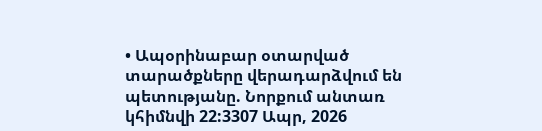• Ապօրինաբար օտարված տարածքները վերադարձվում են պետությանը. Նորքում անտառ կհիմնվի 22:3307 Ապր, 2026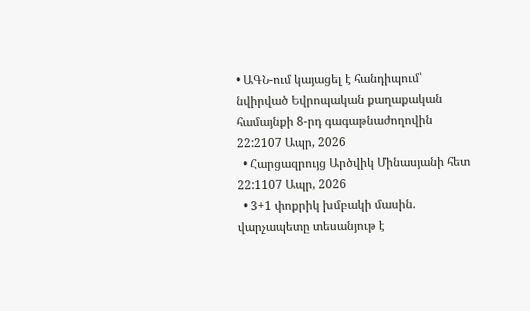• ԱԳՆ-ում կայացել է հանդիպում՝ նվիրված Եվրոպական քաղաքական համայնքի 8-րդ գագաթնաժողովին 22:2107 Ապր, 2026
  • Հարցազրույց Արծվիկ Մինասյանի հետ 22:1107 Ապր, 2026
  • 3+1 փոքրիկ խմբակի մասին. վարչապետը տեսանյութ է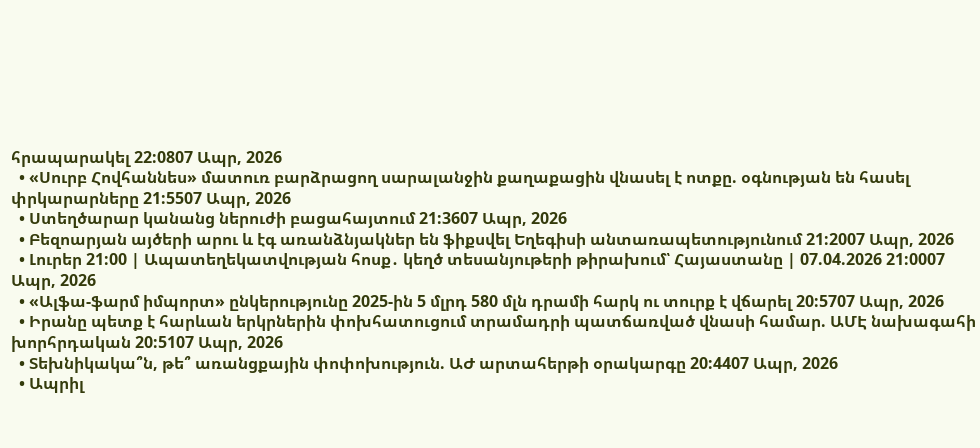հրապարակել 22:0807 Ապր, 2026
  • «Սուրբ Հովհաննես» մատուռ բարձրացող սարալանջին քաղաքացին վնասել է ոտքը. օգնության են հասել փրկարարները 21:5507 Ապր, 2026
  • Ստեղծարար կանանց ներուժի բացահայտում 21:3607 Ապր, 2026
  • Բեզոարյան այծերի արու և էգ առանձնյակներ են ֆիքսվել Եղեգիսի անտառապետությունում 21:2007 Ապր, 2026
  • Լուրեր 21:00 | Ապատեղեկատվության հոսք․ կեղծ տեսանյութերի թիրախում՝ Հայաստանը | 07.04.2026 21:0007 Ապր, 2026
  • «Ալֆա-ֆարմ իմպորտ» ընկերությունը 2025-ին 5 մլրդ 580 մլն դրամի հարկ ու տուրք է վճարել 20:5707 Ապր, 2026
  • Իրանը պետք է հարևան երկրներին փոխհատուցում տրամադրի պատճառված վնասի համար. ԱՄԷ նախագահի խորհրդական 20:5107 Ապր, 2026
  • Տեխնիկակա՞ն, թե՞ առանցքային փոփոխություն. ԱԺ արտահերթի օրակարգը 20:4407 Ապր, 2026
  • Ապրիլ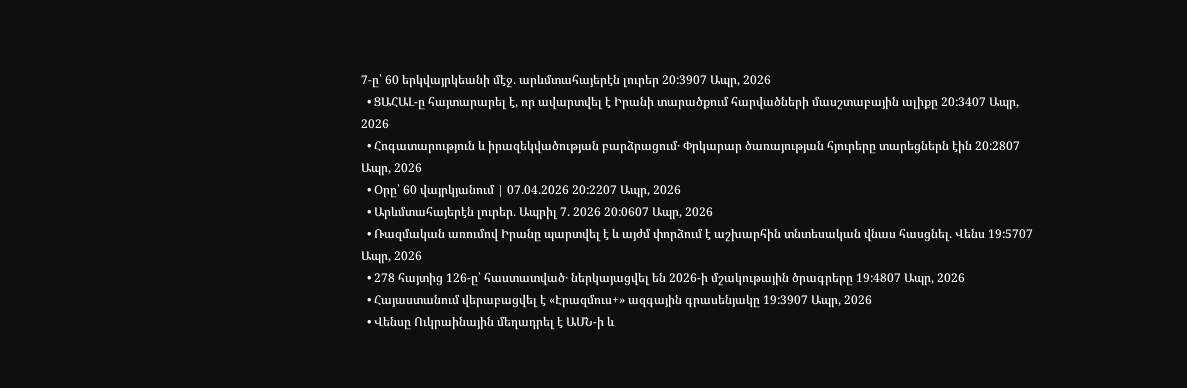7-ը՝ 60 երկվայրկեանի մէջ. արևմտահայերէն լուրեր 20:3907 Ապր, 2026
  • ՑԱՀԱԼ-ը հայտարարել է, որ ավարտվել է Իրանի տարածքում հարվածների մասշտաբային ալիքը 20:3407 Ապր, 2026
  • Հոգատարություն և իրազեկվածության բարձրացում․ Փրկարար ծառայության հյուրերը տարեցներն էին 20:2807 Ապր, 2026
  • Օրը՝ 60 վայրկյանում | 07.04.2026 20:2207 Ապր, 2026
  • Արևմտահայերէն լուրեր. Ապրիլ 7. 2026 20:0607 Ապր, 2026
  • Ռազմական առումով Իրանը պարտվել է և այժմ փորձում է աշխարհին տնտեսական վնաս հասցնել. Վենս 19:5707 Ապր, 2026
  • 278 հայտից 126-ը՝ հաստատված․ ներկայացվել են 2026-ի մշակութային ծրագրերը 19:4807 Ապր, 2026
  • Հայաստանում վերաբացվել է «Էրազմուս+» ազգային գրասենյակը 19:3907 Ապր, 2026
  • Վենսը Ուկրաինային մեղադրել է ԱՄՆ-ի և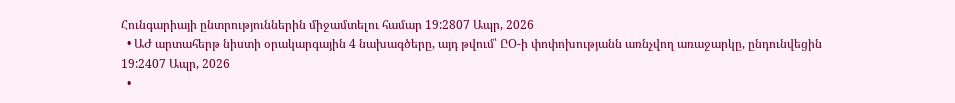Հունգարիայի ընտրություններին միջամտելու համար 19:2807 Ապր, 2026
  • ԱԺ արտահերթ նիստի օրակարգային 4 նախագծերը, այդ թվում՝ ԸՕ-ի փոփոխությանն առնչվող առաջարկը, ընդունվեցին 19:2407 Ապր, 2026
  •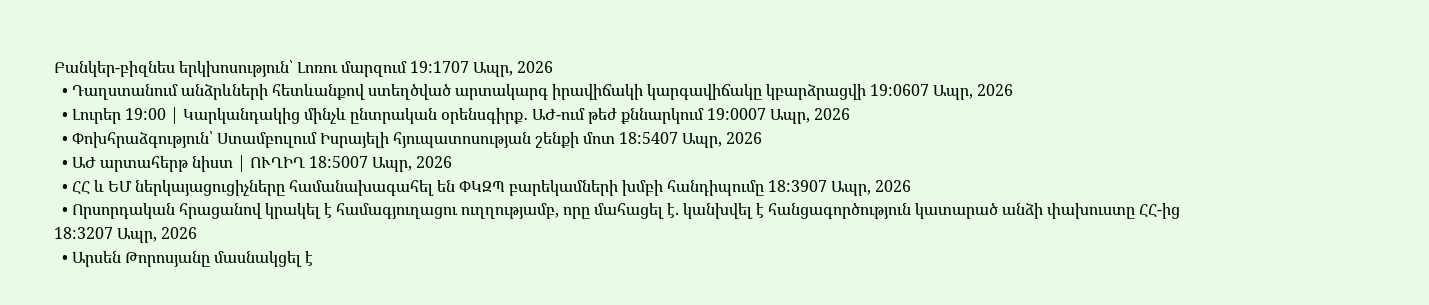Բանկեր-բիզնես երկխոսություն՝ Լոռու մարզում 19:1707 Ապր, 2026
  • Դաղստանում անձրևների հետևանքով ստեղծված արտակարգ իրավիճակի կարգավիճակը կբարձրացվի 19:0607 Ապր, 2026
  • Լուրեր 19:00 | Կարկանդակից մինչև ընտրական օրենսգիրք․ ԱԺ-ում թեժ քննարկում 19:0007 Ապր, 2026
  • Փոխհրաձգություն՝ Ստամբուլում Իսրայելի հյուպատոսության շենքի մոտ 18:5407 Ապր, 2026
  • ԱԺ արտահերթ նիստ | ՈՒՂԻՂ 18:5007 Ապր, 2026
  • ՀՀ և ԵՄ ներկայացուցիչները համանախագահել են ՓԿԶՊ բարեկամների խմբի հանդիպումը 18:3907 Ապր, 2026
  • Որսորդական հրացանով կրակել է համագյուղացու ուղղությամբ, որը մահացել է. կանխվել է հանցագործություն կատարած անձի փախուստը ՀՀ-ից 18:3207 Ապր, 2026
  • Արսեն Թորոսյանը մասնակցել է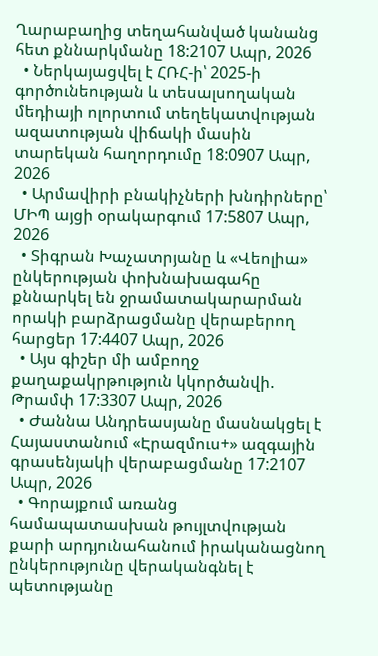Ղարաբաղից տեղահանված կանանց հետ քննարկմանը 18:2107 Ապր, 2026
  • Ներկայացվել է ՀՌՀ-ի՝ 2025-ի գործունեության և տեսալսողական մեդիայի ոլորտում տեղեկատվության ազատության վիճակի մասին տարեկան հաղորդումը 18:0907 Ապր, 2026
  • Արմավիրի բնակիչների խնդիրները՝ ՄԻՊ այցի օրակարգում 17:5807 Ապր, 2026
  • Տիգրան Խաչատրյանը և «Վեոլիա» ընկերության փոխնախագահը քննարկել են ջրամատակարարման որակի բարձրացմանը վերաբերող հարցեր 17:4407 Ապր, 2026
  • Այս գիշեր մի ամբողջ քաղաքակրթություն կկործանվի. Թրամփ 17:3307 Ապր, 2026
  • Ժաննա Անդրեասյանը մասնակցել է Հայաստանում «Էրազմուս+» ազգային գրասենյակի վերաբացմանը 17:2107 Ապր, 2026
  • Գորայքում առանց համապատասխան թույլտվության քարի արդյունահանում իրականացնող ընկերությունը վերականգնել է պետությանը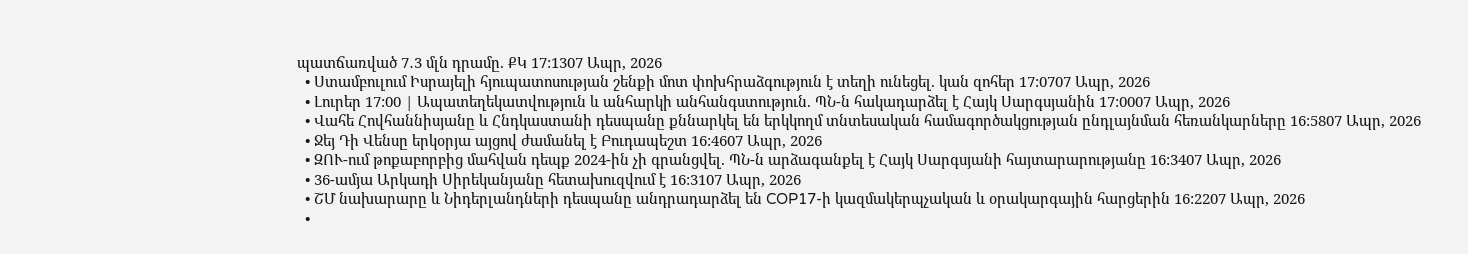պատճառված 7․3 մլն դրամը. ՔԿ 17:1307 Ապր, 2026
  • Ստամբուլում Իսրայելի հյուպատոսության շենքի մոտ փոխհրաձգություն է տեղի ունեցել. կան զոհեր 17:0707 Ապր, 2026
  • Լուրեր 17:00 | Ապատեղեկատվություն և անհարկի անհանգստություն. ՊՆ-ն հակադարձել է Հայկ Սարգսյանին 17:0007 Ապր, 2026
  • Վահե Հովհաննիսյանը և Հնդկաստանի դեսպանը քննարկել են երկկողմ տնտեսական համագործակցության ընդլայնման հեռանկարները 16:5807 Ապր, 2026
  • Ջեյ Դի Վենսը երկօրյա այցով ժամանել է Բուդապեշտ 16:4607 Ապր, 2026
  • ԶՈՒ-ում թոքաբորբից մահվան դեպք 2024-ին չի գրանցվել. ՊՆ-ն արձագանքել է Հայկ Սարգսյանի հայտարարությանը 16:3407 Ապր, 2026
  • 36-ամյա Արկադի Սիրեկանյանը հետախուզվում է 16:3107 Ապր, 2026
  • ՇՄ նախարարը և Նիդերլանդների դեսպանը անդրադարձել են COP17-ի կազմակերպչական և օրակարգային հարցերին 16:2207 Ապր, 2026
  •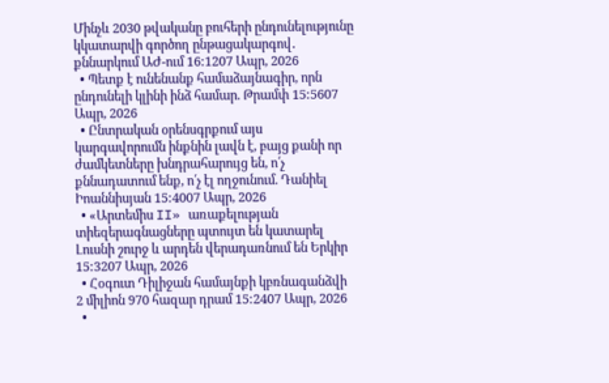Մինչև 2030 թվականը բուհերի ընդունելությունը կկատարվի գործող ընթացակարգով․ քննարկում ԱԺ-ում 16:1207 Ապր, 2026
  • Պետք է ունենանք համաձայնագիր, որն ընդունելի կլինի ինձ համար. Թրամփ 15:5607 Ապր, 2026
  • Ընտրական օրենսգրքում այս կարգավորումն ինքնին լավն է, բայց քանի որ ժամկետները խնդրահարույց են, ո՛չ քննադատում ենք, ո՛չ էլ ողջունում. Դանիել Իոաննիսյան 15:4007 Ապր, 2026
  • «Արտեմիս II» առաքելության տիեզերագնացները պտույտ են կատարել Լուսնի շուրջ և արդեն վերադառնում են Երկիր 15:3207 Ապր, 2026
  • Հօգուտ Դիլիջան համայնքի կբռնագանձվի 2 միլիոն 970 հազար դրամ 15:2407 Ապր, 2026
  •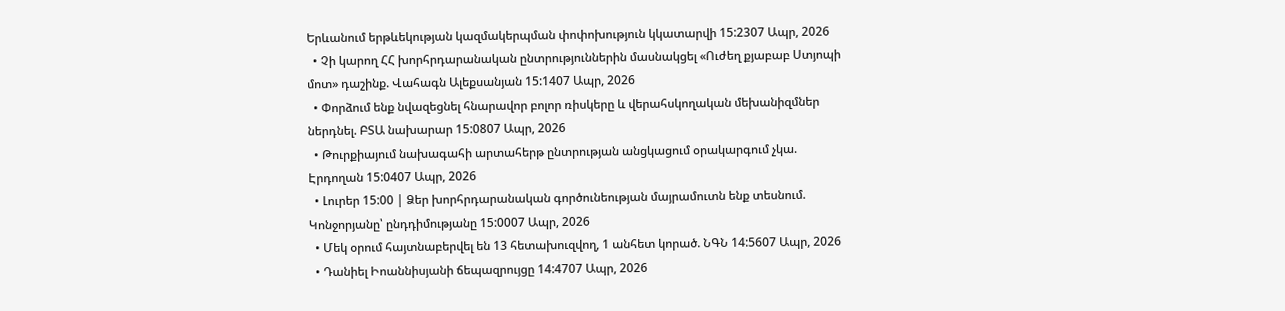Երևանում երթևեկության կազմակերպման փոփոխություն կկատարվի 15:2307 Ապր, 2026
  • Չի կարող ՀՀ խորհրդարանական ընտրություններին մասնակցել «Ուժեղ քյաբաբ Ստյոպի մոտ» դաշինք. Վահագն Ալեքսանյան 15:1407 Ապր, 2026
  • Փորձում ենք նվազեցնել հնարավոր բոլոր ռիսկերը և վերահսկողական մեխանիզմներ ներդնել. ԲՏԱ նախարար 15:0807 Ապր, 2026
  • Թուրքիայում նախագահի արտահերթ ընտրության անցկացում օրակարգում չկա. Էրդողան 15:0407 Ապր, 2026
  • Լուրեր 15:00 | Ձեր խորհրդարանական գործունեության մայրամուտն ենք տեսնում. Կոնջորյանը՝ ընդդիմությանը 15:0007 Ապր, 2026
  • Մեկ օրում հայտնաբերվել են 13 հետախուզվող, 1 անհետ կորած. ՆԳՆ 14:5607 Ապր, 2026
  • Դանիել Իոաննիսյանի ճեպազրույցը 14:4707 Ապր, 2026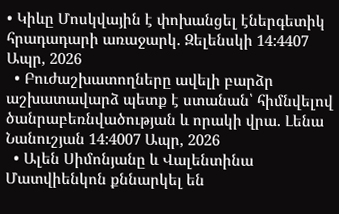• Կիևը Մոսկվային է փոխանցել էներգետիկ հրադադարի առաջարկ. Զելենսկի 14:4407 Ապր, 2026
  • Բուժաշխատողները ավելի բարձր աշխատավարձ պետք է ստանան՝ հիմնվելով ծանրաբեռնվածության և որակի վրա. Լենա Նանուշյան 14:4007 Ապր, 2026
  • Ալեն Սիմոնյանը և Վալենտինա Մատվիենկոն քննարկել են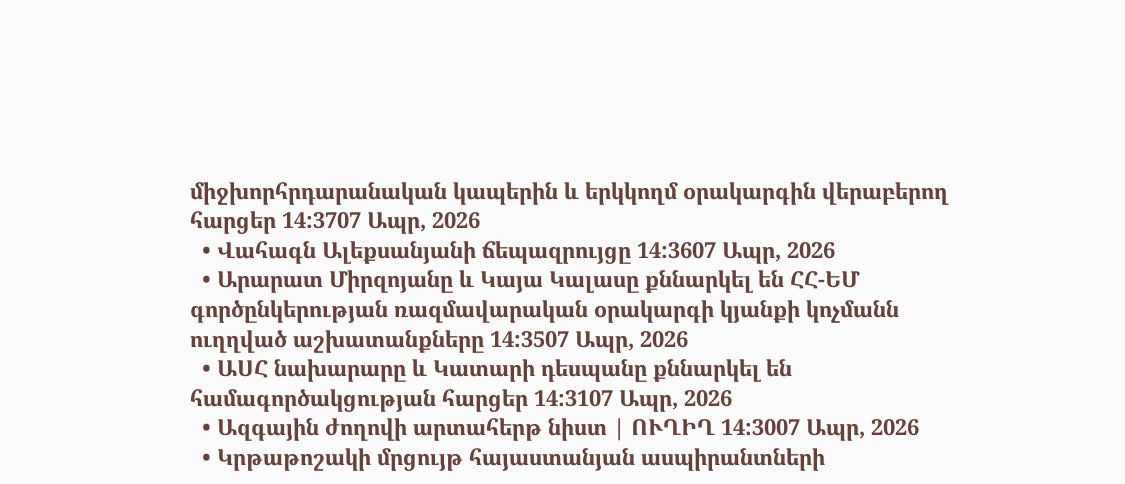միջխորհրդարանական կապերին և երկկողմ օրակարգին վերաբերող հարցեր 14:3707 Ապր, 2026
  • Վահագն Ալեքսանյանի ճեպազրույցը 14:3607 Ապր, 2026
  • Արարատ Միրզոյանը և Կայա Կալասը քննարկել են ՀՀ-ԵՄ գործընկերության ռազմավարական օրակարգի կյանքի կոչմանն ուղղված աշխատանքները 14:3507 Ապր, 2026
  • ԱՍՀ նախարարը և Կատարի դեսպանը քննարկել են համագործակցության հարցեր 14:3107 Ապր, 2026
  • Ազգային ժողովի արտահերթ նիստ | ՈՒՂԻՂ 14:3007 Ապր, 2026
  • Կրթաթոշակի մրցույթ հայաստանյան ասպիրանտների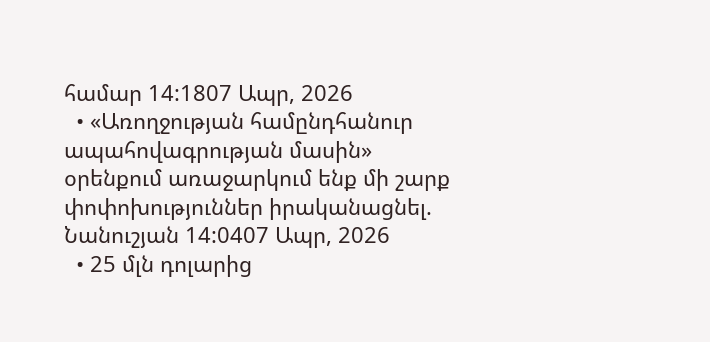համար 14:1807 Ապր, 2026
  • «Առողջության համընդհանուր ապահովագրության մասին» օրենքում առաջարկում ենք մի շարք փոփոխություններ իրականացնել. Նանուշյան 14:0407 Ապր, 2026
  • 25 մլն դոլարից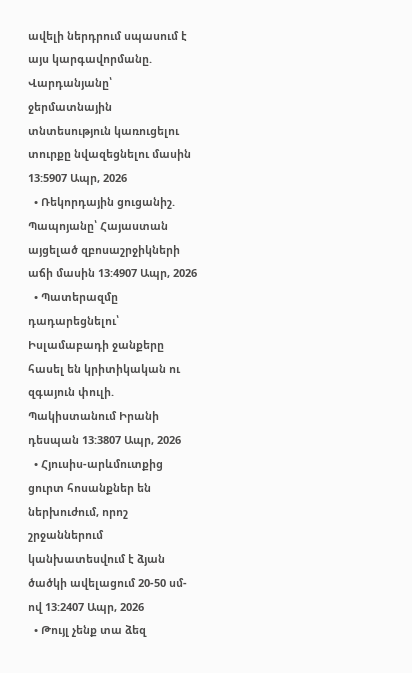ավելի ներդրում սպասում է այս կարգավորմանը. Վարդանյանը՝ ջերմատնային տնտեսություն կառուցելու տուրքը նվազեցնելու մասին 13:5907 Ապր, 2026
  • Ռեկորդային ցուցանիշ. Պապոյանը՝ Հայաստան այցելած զբոսաշրջիկների աճի մասին 13:4907 Ապր, 2026
  • Պատերազմը դադարեցնելու՝ Իսլամաբադի ջանքերը հասել են կրիտիկական ու զգայուն փուլի. Պակիստանում Իրանի դեսպան 13:3807 Ապր, 2026
  • Հյուսիս-արևմուտքից ցուրտ հոսանքներ են ներխուժում, որոշ շրջաններում կանխատեսվում է ձյան ծածկի ավելացում 20-50 սմ-ով 13:2407 Ապր, 2026
  • Թույլ չենք տա ձեզ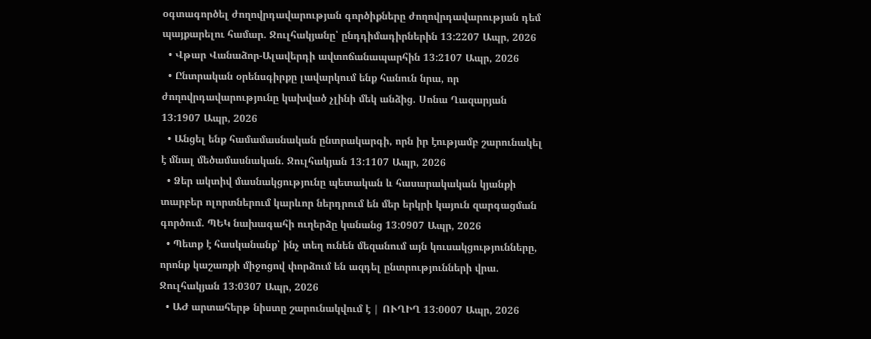օգտագործել ժողովրդավարության գործիքները ժողովրդավարության դեմ պայքարելու համար. Ջուլհակյանը՝ ընդդիմադիրներին 13:2207 Ապր, 2026
  • Վթար Վանաձոր-Ալավերդի ավտոճանապարհին 13:2107 Ապր, 2026
  • Ընտրական օրենսգիրքը լավարկում ենք հանուն նրա, որ ժողովրդավարությունը կախված չլինի մեկ անձից. Սոնա Ղազարյան 13:1907 Ապր, 2026
  • Անցել ենք համամասնական ընտրակարգի, որն իր էությամբ շարունակել է մնալ մեծամասնական. Ջուլհակյան 13:1107 Ապր, 2026
  • Ձեր ակտիվ մասնակցությունը պետական և հասարակական կյանքի տարբեր ոլորտներում կարևոր ներդրում են մեր երկրի կայուն զարգացման գործում. ՊԵԿ նախագահի ուղերձը կանանց 13:0907 Ապր, 2026
  • Պետք է հասկանանք՝ ինչ տեղ ունեն մեզանում այն կուսակցությունները, որոնք կաշառքի միջոցով փորձում են ազդել ընտրությունների վրա. Ջուլհակյան 13:0307 Ապր, 2026
  • ԱԺ արտահերթ նիստը շարունակվում է | ՈՒՂԻՂ 13:0007 Ապր, 2026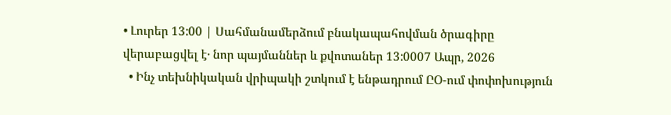• Լուրեր 13:00 | Սահմանամերձում բնակապահովման ծրագիրը վերաբացվել է․ նոր պայմաններ և քվոտաներ 13:0007 Ապր, 2026
  • Ինչ տեխնիկական վրիպակի շտկում է ենթադրում ԸՕ-ում փոփոխություն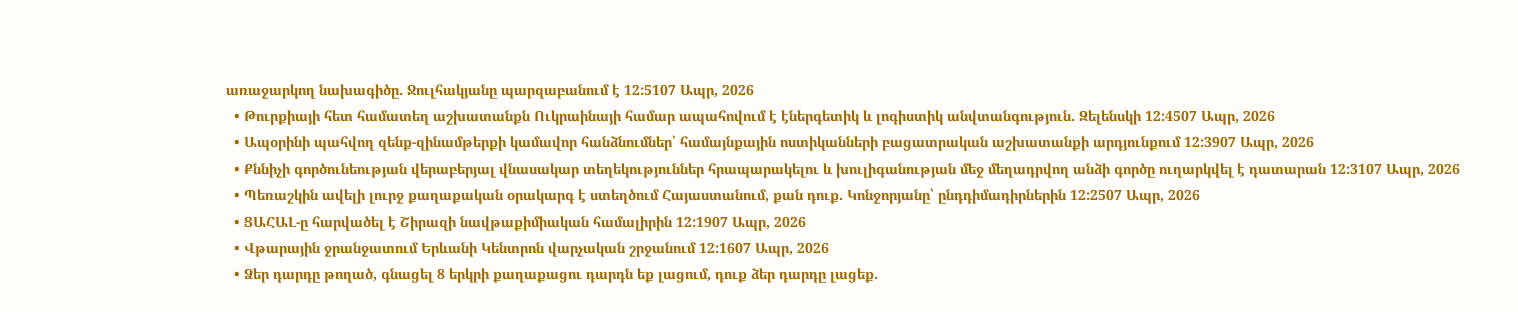առաջարկող նախագիծը. Ջուլհակյանը պարզաբանում է 12:5107 Ապր, 2026
  • Թուրքիայի հետ համատեղ աշխատանքն Ուկրաինայի համար ապահովում է էներգետիկ և լոգիստիկ անվտանգություն. Զելենսկի 12:4507 Ապր, 2026
  • Ապօրինի պահվող զենք-զինամթերքի կամավոր հանձնումներ՝ համայնքային ոստիկանների բացատրական աշխատանքի արդյունքում 12:3907 Ապր, 2026
  • Քննիչի գործունեության վերաբերյալ վնասակար տեղեկություններ հրապարակելու և խուլիգանության մեջ մեղադրվող անձի գործը ուղարկվել է դատարան 12:3107 Ապր, 2026
  • Պեռաշկին ավելի լուրջ քաղաքական օրակարգ է ստեղծում Հայաստանում, քան դուք. Կոնջորյանը՝ ընդդիմադիրներին 12:2507 Ապր, 2026
  • ՑԱՀԱԼ-ը հարվածել է Շիրազի նավթաքիմիական համալիրին 12:1907 Ապր, 2026
  • Վթարային ջրանջատում Երևանի Կենտրոն վարչական շրջանում 12:1607 Ապր, 2026
  • Ձեր դարդը թողած, գնացել 8 երկրի քաղաքացու դարդն եք լացում, դուք ձեր դարդը լացեք.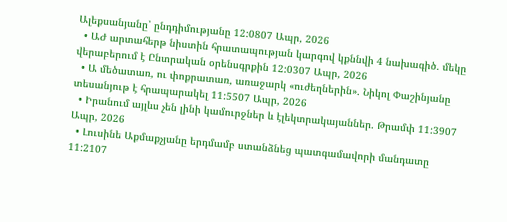Ալեքսանյանը՝ ընդդիմությանը 12:0807 Ապր, 2026
  • ԱԺ արտահերթ նիստին հրատապության կարգով կքննվի 4 նախագիծ. մեկը վերաբերում է Ընտրական օրենսգրքին 12:0307 Ապր, 2026
  • Ա մեծատառ, ու փոքրատառ, առաջարկ «ուժեղներին». Նիկոլ Փաշինյանը տեսանյութ է հրապարակել 11:5507 Ապր, 2026
  • Իրանում այլևս չեն լինի կամուրջներ և էլեկտրակայաններ. Թրամփ 11:3907 Ապր, 2026
  • Լուսինե Աքմաքչյանը երդմամբ ստանձնեց պատգամավորի մանդատը 11:2107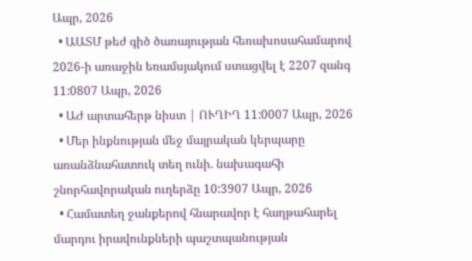Ապր, 2026
  • ԱԱՏՄ թեժ գիծ ծառայության հեռախոսահամարով 2026-ի առաջին եռամսյակում ստացվել է 2207 զանգ 11:0807 Ապր, 2026
  • ԱԺ արտահերթ նիստ | ՈՒՂԻՂ 11:0007 Ապր, 2026
  • Մեր ինքնության մեջ մայրական կերպարը առանձնահատուկ տեղ ունի. նախագահի շնորհավորական ուղերձը 10:3907 Ապր, 2026
  • Համատեղ ջանքերով հնարավոր է հաղթահարել մարդու իրավունքների պաշտպանության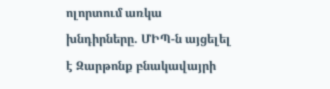ոլորտում առկա խնդիրները. ՄԻՊ-ն այցելել է Զարթոնք բնակավայրի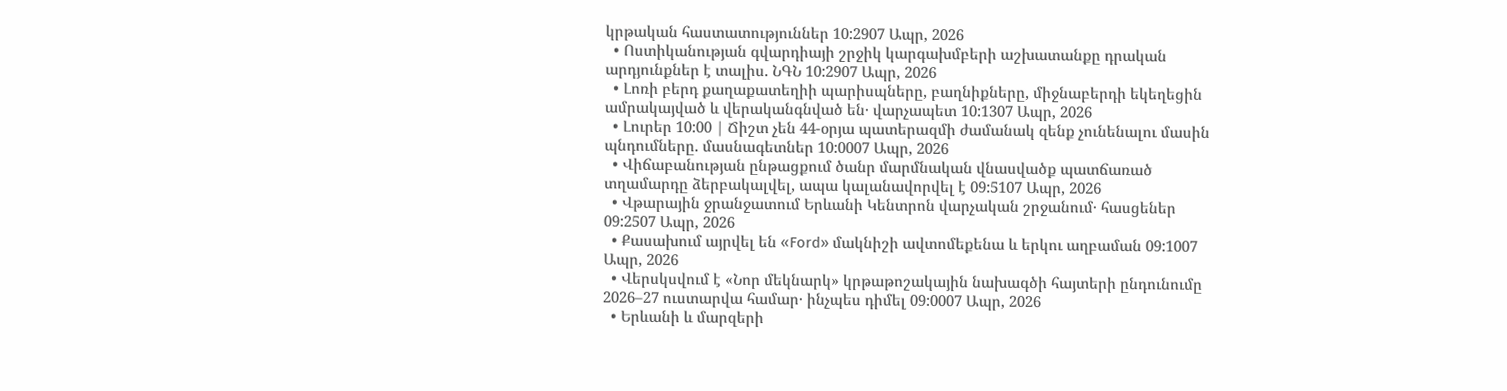կրթական հաստատություններ 10:2907 Ապր, 2026
  • Ոստիկանության գվարդիայի շրջիկ կարգախմբերի աշխատանքը դրական արդյունքներ է տալիս. ՆԳՆ 10:2907 Ապր, 2026
  • Լոռի բերդ քաղաքատեղիի պարիսպները, բաղնիքները, միջնաբերդի եկեղեցին ամրակայված և վերականգնված են․ վարչապետ 10:1307 Ապր, 2026
  • Լուրեր 10:00 | Ճիշտ չեն 44-օրյա պատերազմի ժամանակ զենք չունենալու մասին պնդումները. մասնագետներ 10:0007 Ապր, 2026
  • Վիճաբանության ընթացքում ծանր մարմնական վնասվածք պատճառած տղամարդը ձերբակալվել, ապա կալանավորվել է 09:5107 Ապր, 2026
  • Վթարային ջրանջատում Երևանի Կենտրոն վարչական շրջանում․ հասցեներ 09:2507 Ապր, 2026
  • Քասախում այրվել են «Ford» մակնիշի ավտոմեքենա և երկու աղբաման 09:1007 Ապր, 2026
  • Վերսկսվում է «Նոր մեկնարկ» կրթաթոշակային նախագծի հայտերի ընդունումը 2026–27 ուստարվա համար․ ինչպես դիմել 09:0007 Ապր, 2026
  • Երևանի և մարզերի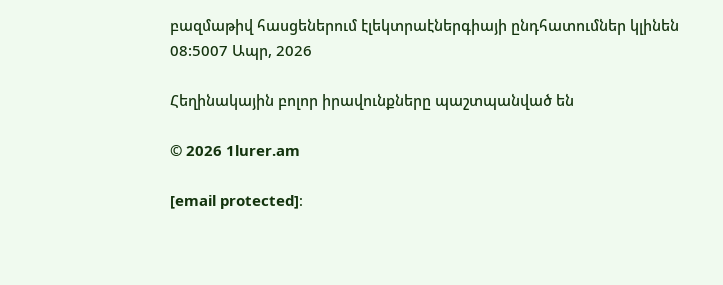բազմաթիվ հասցեներում էլեկտրաէներգիայի ընդհատումներ կլինեն 08:5007 Ապր, 2026

Հեղինակային բոլոր իրավունքները պաշտպանված են

© 2026 1lurer.am

[email protected]։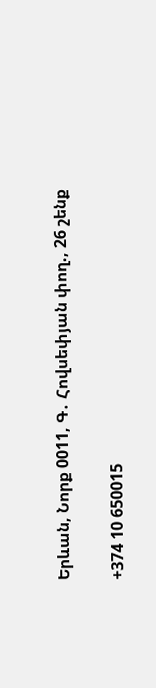Երևան, Նորք 0011, Գ․ Հովսեփյան փող., 26 շենք

+374 10 650015